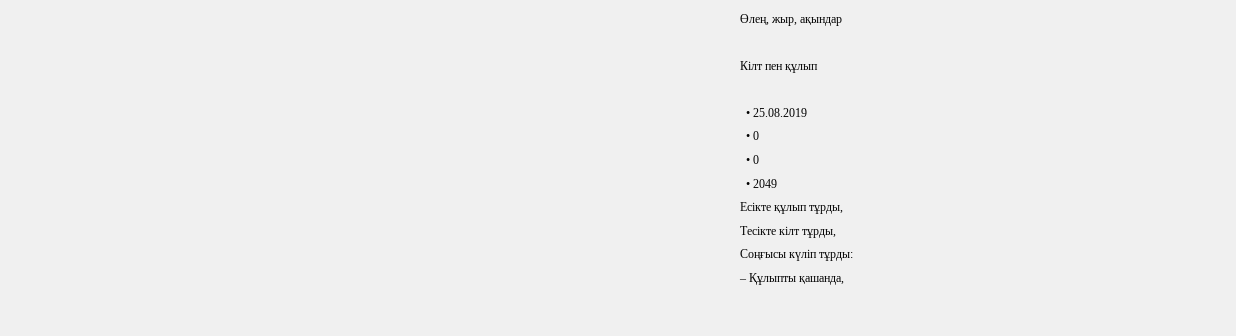Өлең, жыр, ақындар

Кілт пен құлып

  • 25.08.2019
  • 0
  • 0
  • 2049
Есікте құлып тұрды,
Тесікте кілт тұрды,
Соңғысы күліп тұрды:
– Құлыпты қашанда,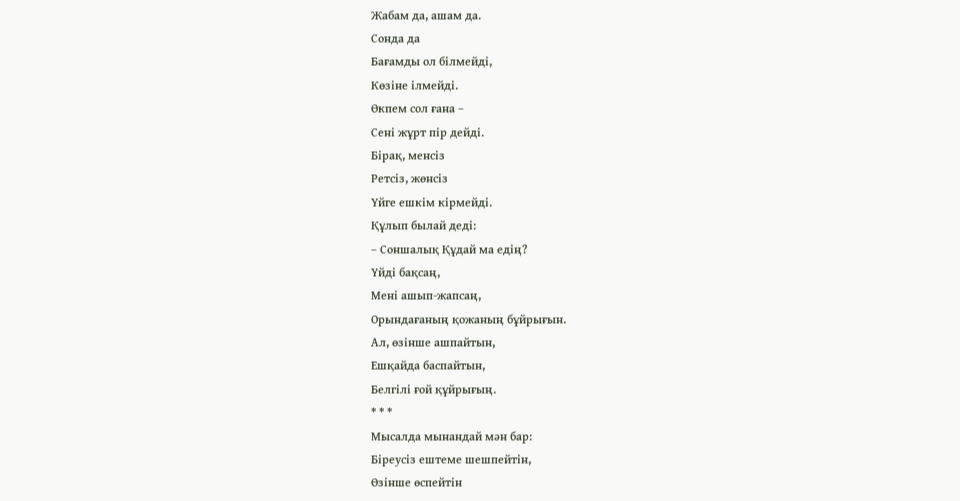Жабам да, ашам да.
Сонда да
Бағамды ол білмейді,
Көзіне ілмейді.
Өкпем сол ғана –
Сені жұрт пір дейді.
Бірақ, менсіз
Ретсіз, жөнсіз
Үйге ешкім кірмейді.
Құлып былай деді:
– Соншалық Құдай ма едің?
Үйді бақсаң,
Мені ашып-жапсаң,
Орындағаның қожаның бұйрығын.
Ал, өзінше ашпайтын,
Ешқайда баспайтын,
Белгілі ғой құйрығың.
* * *
Мысалда мынандай мән бар:
Біреусіз ештеме шешпейтін,
Өзінше өспейтін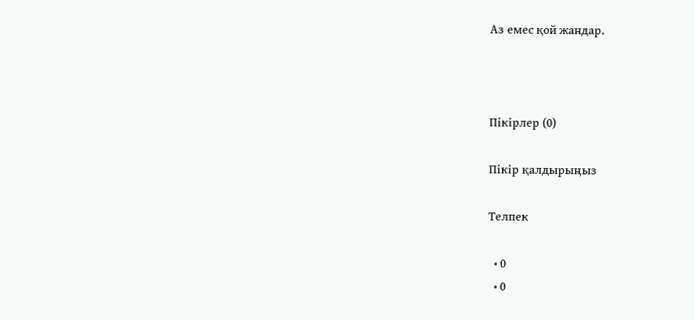Аз емес қой жандар.



Пікірлер (0)

Пікір қалдырыңыз

Телпек

  • 0
  • 0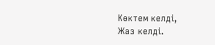Көктем келді,
Жаз келді.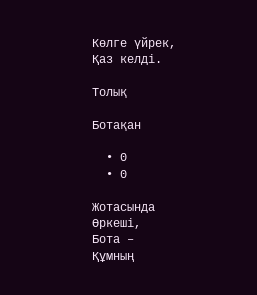Көлге үйрек,
Қаз келді.

Толық

Ботақан

  • 0
  • 0

Жотасында
Өркеші,
Бота –
Құмның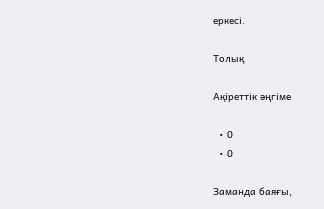еркесі.

Толық

Ақіреттік әңгіме

  • 0
  • 0

Заманда баяғы,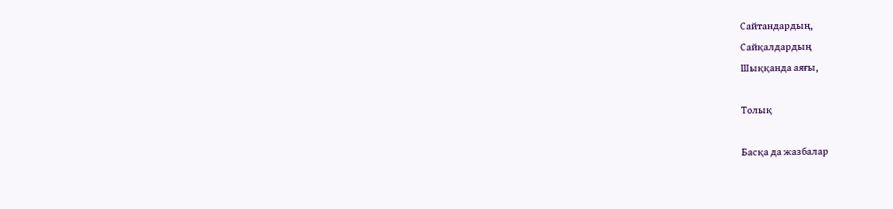Сайтандардың,
Сайқалдардың
Шыққанда аяғы,

Толық

Басқа да жазбалар